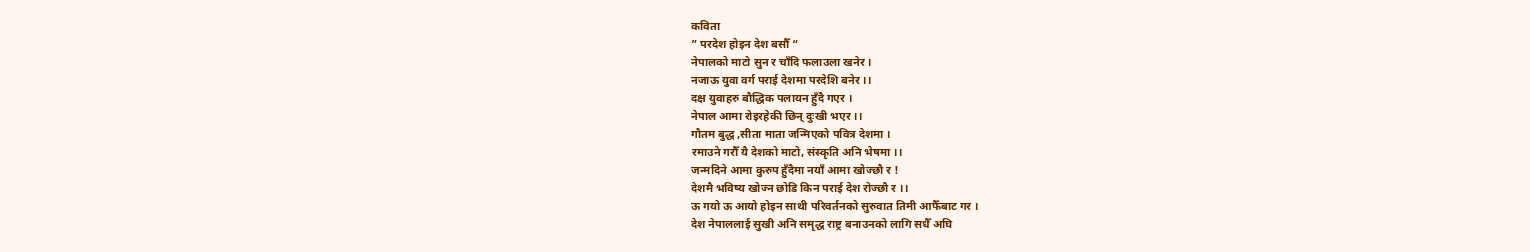कविता
” परदेश होइन देश बसौँ “
नेपालको माटो सुन र चाँदि फलाउला खनेर ।
नजाऊ युवा वर्ग पराई देशमा परदेशि बनेर ।।
दक्ष युवाहरु बौद्धिक पलायन हुँदै गएर ।
नेपाल आमा रोइरहेकी छिन् दुःखी भएर ।।
गौतम बुद्ध ,सीता माता जन्मिएको पवित्र देशमा ।
रमाउने गरौँ यै देशको माटो, संस्कृति अनि भेषमा ।।
जन्मदिने आमा कुरुप हुँदैमा नयाँ आमा खोज्छौ र !
देशमै भविष्य खोज्न छोडि किन पराई देश रोज्छौ र ।।
ऊ गयो ऊ आयो होइन साथी परिवर्तनको सुरुवात तिमी आफैँबाट गर ।
देश नेपाललाई सुखी अनि समृद्ध राष्ट्र बनाउनको लागि सधैँ अघि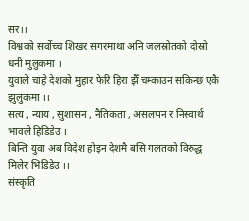सर।।
विश्वको सर्वोच्च शिखर सगरमाथा अनि जलस्रोतको दोस्रो धनी मुलुकमा ।
युवाले चाहे देशको मुहार फेरि हिरा झैँ चम्काउन सकिन्छ एकै झुलुकमा ।।
सत्य , न्याय , सुशासन , नैतिकता , असलपन र निस्वार्थ भावले हिडिडेउ ।
बिन्ति युवा अब विदेश होइन देशमै बसि गलतको विरुद्ध मिलेर भिडिडेउ ।।
संस्कृति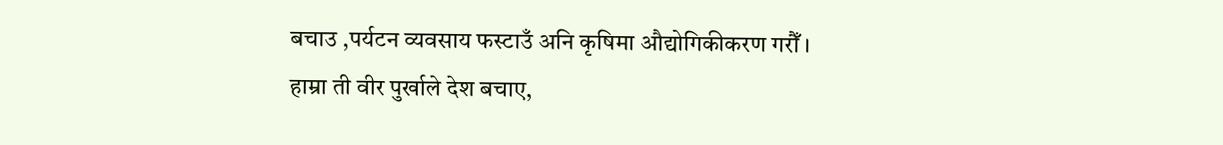बचाउ ,पर्यटन व्यवसाय फस्टाउँ अनि कृषिमा औद्योगिकीकरण गरौँ ।
हाम्रा ती वीर पुर्खाले देश बचाए,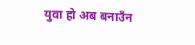युवा हो अब बनाउँन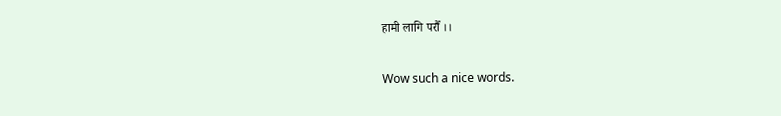हामी लागि परौँ ।।

Wow such a nice words.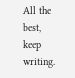All the best, keep writing.